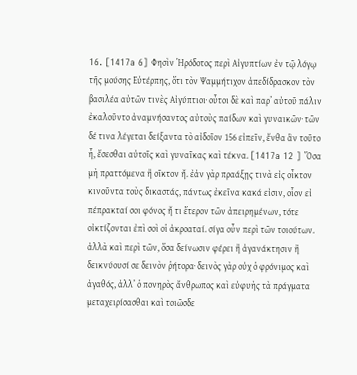16. [1417a 6] Φησὶν Ἡρόδοτος περὶ Αἰγυπτίων ἐν τῷ λόγῳ τῆς μούσης Εὐτέρπης, ὅτι τὸν Ψαμμήτιχον ἀπεδίδρασκον τὸν βασιλέα αὐτῶν τινὲς Αἰγύπτιοι· οὗτοι δὲ καὶ παρ’ αὐτοῦ πάλιν ἐκαλοῦντο ἀναμνήσαντος αὐτοὺς παίδων καὶ γυναικῶν· τῶν δέ τινα λέγεται δείξαντα τὸ αἰδοῖον 156 εἰπεῖν, ἔνθα ἂν τοῦτο ἦ, ἔσεσθαι αὐτοῖς καὶ γυναῖκας καὶ τέκνα. [1417a 12 ] Ὅσα μὴ πραττόμενα ἢ οῖκτον ἤ. ἐἀν γὰρ πραάξῃς τινὰ εἰς οἶκτον κινοῦντα τοὺς δικαστάς, πάντως ἐκεῖνα κακά εἰσιν, οἷον εἰ πέπρακταί σοι φόνος ἤ τι ἕτερον τῶν ἀπειρημένων, τότε οἰκτίζονται ἐπὶ σοὶ οἱ ἀκροαταί. σίγα οὖν περὶ τῶν τοιούτων. ἀλλὰ καὶ περὶ τῶν, ὅσα δείνωσιν φέρει ἢ ἀγανάκτησιν ἢ δεικνύουσί σε δεινὸν ῥήτορα· δεινὸς γὰρ οὐχ ὁ φρόνιμος καὶ ἀγαθός, ἀλλ’ ὁ πονηρὸς ἄνθρωπος καὶ εὐφυὴς τὰ πράγματα μεταχειρίσασθαι καὶ τοιῶσδε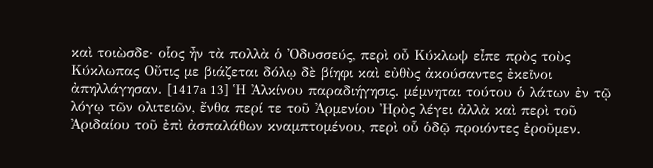καὶ τοιὼσδε· οἷος ἦν τὰ πολλὰ ὁ Ὀδυσσεύς, περὶ οὖ Κύκλωψ εἶπε πρὸς τοὺς Κύκλωπας Οὔτις με βιάζεται δόλῳ δὲ βίηφι καὶ εὐθὺς ἀκούσαντες ἐκεῖνοι ἀπηλλάγησαν. [1417a 13] Ἡ Ἀλκίνου παραδιήγησις. μέμνηται τούτου ὁ λάτων ἐν τῷ λόγῳ τῶν ολιτειῶν, ἔνθα περί τε τοῦ Ἀρμενίου Ἠρὸς λέγει ἀλλὰ καὶ περὶ τοῦ Ἀριδαίου τοῦ ἐπὶ ἀσπαλάθων κναμπτομένου, περὶ οὗ ὁδῷ προιόντες ἐροῦμεν.